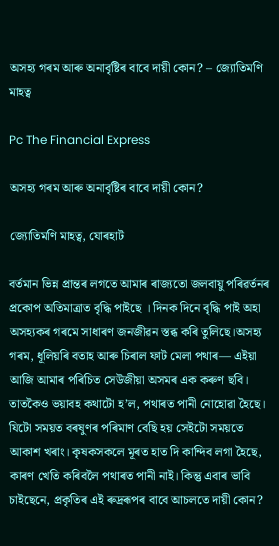অসহ্য গৰম আৰু অনাবৃষ্টিৰ বাবে দায়ী কোন? – জ্যোতিমণি মাহত্ব

Pc The Financial Express

অসহ্য গৰম আৰু অনাবৃষ্টিৰ বাবে দায়ী কোন?

জ্যোতিমণি মাহত্ব, যোৰহাট

বৰ্তমান ভিন্ন প্ৰান্তৰ লগতে আমাৰ ৰাজ্যতো জলবায়ু পৰিৱৰ্তনৰ প্ৰকোপ অতিমাত্ৰাত বৃদ্ধি পাইছে । দিনক দিনে বৃদ্ধি পাই অহা অসহ্যকৰ গৰমে সাধাৰণ জনজীৱন স্তব্ধ কৰি তুলিছে।অসহ্য গৰম, ধূলিয়ৰি বতাহ আৰু চিৰাল ফাট মেলা পথাৰ— এইয়া আজি আমাৰ পৰিচিত সেউজীয়া অসমৰ এক কৰুণ ছবি। তাতকৈও ভয়াবহ কথাটো হ’ল, পথাৰত পানী নোহোৱা হৈছে। যিটো সময়ত বৰষুণৰ পৰিমাণ বেছি হয় সেইটো সময়তে আকাশ খৰাং। কৃষকসকলে মূৰত হাত দি কান্দিব লগা হৈছে, কাৰণ খেতি কৰিবলৈ পথাৰত পানী নাই। কিন্তু এবাৰ ভাবি চাইছেনে, প্ৰকৃতিৰ এই ৰুদ্ৰৰূপৰ বাবে আচলতে দায়ী কোন?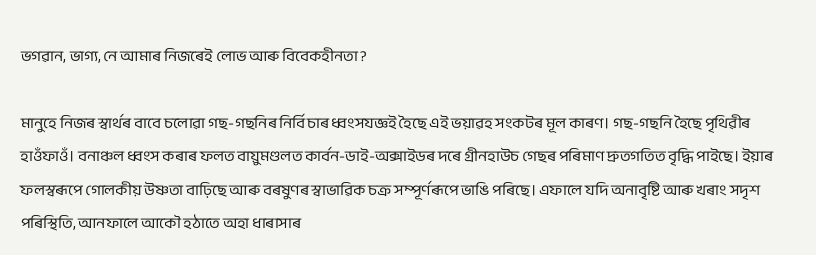ভগৱান, ভাগ্য, নে আমাৰ নিজৰেই লোভ আৰু বিবেকহীনতা?

মানুহে নিজৰ স্বাৰ্থৰ বাবে চলোৱা গছ-গছনিৰ নিৰ্বিচাৰ ধ্বংসযজ্ঞই হৈছে এই ভয়াৱহ সংকটৰ মূল কাৰণ। গছ-গছনি হৈছে পৃথিৱীৰ হাওঁফাওঁ। বনাঞ্চল ধ্বংস কৰাৰ ফলত বায়ুমণ্ডলত কাৰ্বন-ডাই-অক্সাইডৰ দৰে গ্ৰীনহাউচ গেছৰ পৰিমাণ দ্ৰুতগতিত বৃদ্ধি পাইছে। ইয়াৰ ফলস্বৰূপে গোলকীয় উষ্ণতা বাঢ়িছে আৰু বৰষুণৰ স্বাভাৱিক চক্ৰ সম্পূৰ্ণৰূপে ভাঙি পৰিছে। এফালে যদি অনাবৃষ্টি আৰু খৰাং সদৃশ পৰিস্থিতি, আনফালে আকৌ হঠাতে অহা ধাৰাসাৰ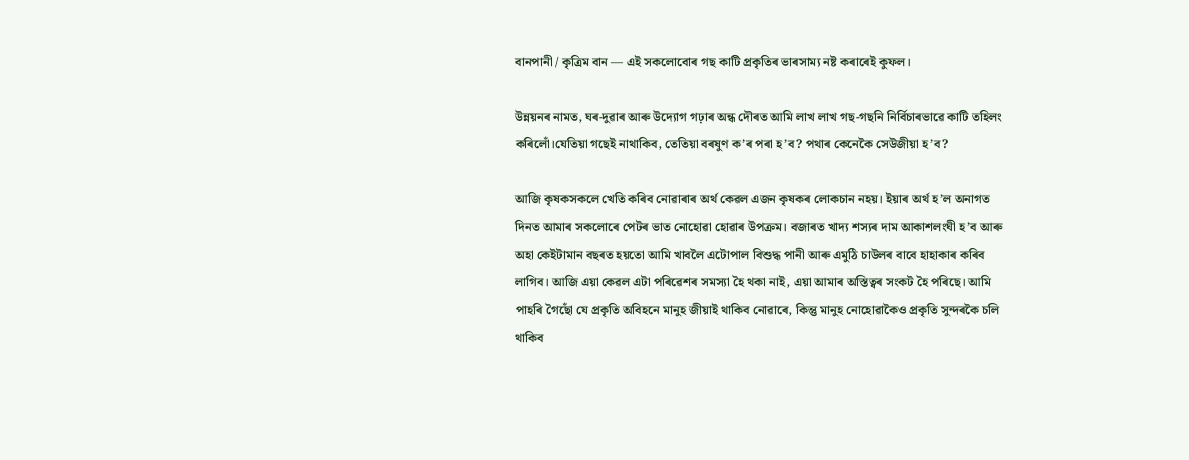বানপানী / কৃত্ৰিম বান — এই সকলোবোৰ গছ কাটি প্ৰকৃতিৰ ভাৰসাম্য নষ্ট কৰাৰেই কুফল।

উন্নয়নৰ নামত, ঘৰ-দুৱাৰ আৰু উদ্যোগ গঢ়াৰ অন্ধ দৌৰত আমি লাখ লাখ গছ-গছনি নিৰ্বিচাৰভাৱে কাটি তহিলং কৰিলোঁ।যেতিয়া গছেই নাথাকিব, তেতিয়া বৰষুণ ক’ৰ পৰা হ’ব? পথাৰ কেনেকৈ সেউজীয়া হ’ব?

আজি কৃষকসকলে খেতি কৰিব নোৱাৰাৰ অৰ্থ কেৱল এজন কৃষকৰ লোকচান নহয়। ইয়াৰ অৰ্থ হ’ল অনাগত দিনত আমাৰ সকলোৰে পেটৰ ভাত নোহোৱা হোৱাৰ উপক্ৰম। বজাৰত খাদ্য শস্যৰ দাম আকাশলংঘী হ’ব আৰু অহা কেইটামান বছৰত হয়তো আমি খাবলৈ এটোপাল বিশুদ্ধ পানী আৰু এমুঠি চাউলৰ বাবে হাহাকাৰ কৰিব লাগিব। আজি এয়া কেৱল এটা পৰিৱেশৰ সমস্যা হৈ থকা নাই, এয়া আমাৰ অস্তিত্বৰ সংকট হৈ পৰিছে। আমি পাহৰি গৈছোঁ যে প্ৰকৃতি অবিহনে মানুহ জীয়াই থাকিব নোৱাৰে, কিন্তু মানুহ নোহোৱাকৈও প্ৰকৃতি সুন্দৰকৈ চলি থাকিব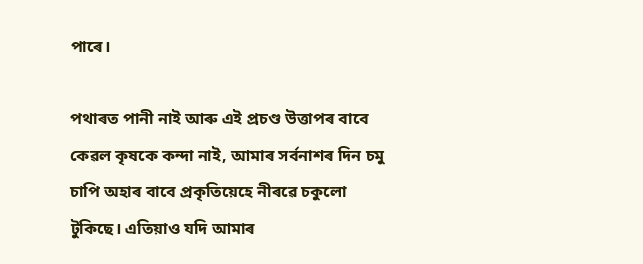পাৰে।

পথাৰত পানী নাই আৰু এই প্ৰচণ্ড উত্তাপৰ বাবে কেৱল কৃষকে কন্দা নাই, আমাৰ সৰ্বনাশৰ দিন চমু চাপি অহাৰ বাবে প্ৰকৃতিয়েহে নীৰৱে চকুলো টুকিছে। এতিয়াও যদি আমাৰ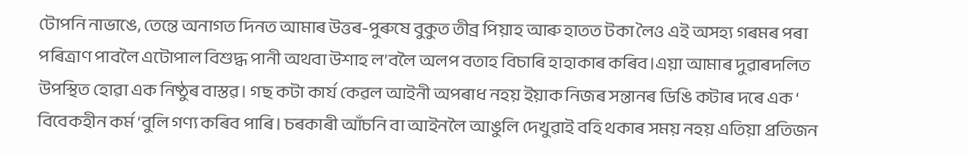টোপনি নাভাঙে, তেন্তে অনাগত দিনত আমাৰ উত্তৰ-পুৰুষে বুকুত তীব্ৰ পিয়াহ আৰু হাতত টকা লৈও এই অসহ্য গৰমৰ পৰা পৰিত্ৰাণ পাবলৈ এটোপাল বিশুদ্ধ পানী অথবা উশাহ ল’বলৈ অলপ বতাহ বিচাৰি হাহাকাৰ কৰিব।এয়া আমাৰ দুৱাৰদলিত উপস্থিত হোৱা এক নিষ্ঠুৰ বাস্তৱ। গছ কটা কাৰ্য কেৱল আইনী অপৰাধ নহয় ইয়াক নিজৰ সন্তানৰ ডিঙি কটাৰ দৰে এক ‘ বিবেকহীন কৰ্ম ‘বুলি গণ্য কৰিব পাৰি। চৰকাৰী আঁচনি বা আইনলৈ আঙুলি দেখুৱাই বহি থকাৰ সময় নহয় এতিয়া প্ৰতিজন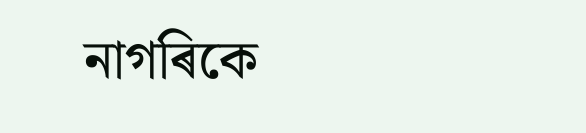নাগৰিকে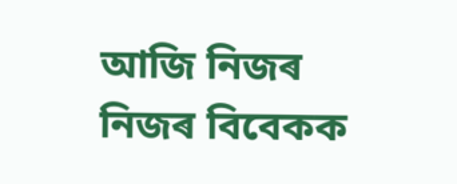আজি নিজৰ নিজৰ বিবেকক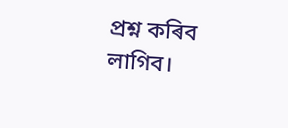প্ৰশ্ন কৰিব লাগিব।